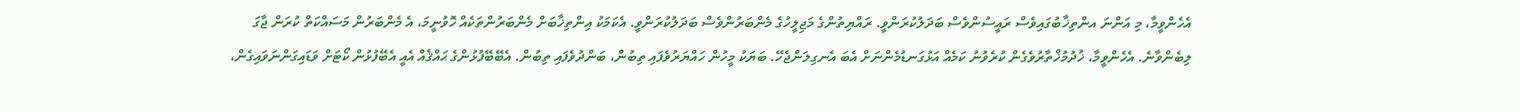އެހެންވީމާ، މި އަންނަ އންތިޚާބުގައިވެސް ރައީސުންވެސް ބަދަލުކުރަންވީ. ރައްޔިތުންގެ މަޖިލީހުގެ މެންބަރުންވެސް ބަދަލުކުރަންވީ. އެކަމަކު އިންތިޚާބަށް މެންބަރުންތަކެއް ހޮވުނީމަ، އެ މެންބަރުން މަސައްކަތް ކުރަން ޖާގަ ލިބެންވާނެ. އެހެންވީމާ، ޚުދުމުޚްތާރުވެގެން ކުރެވުނު ކަމެއް އަޅުގަނޑުމެންނަށް އެބަ އެނގިލަންޖެހޭ. ބަޔަކު މީހުން ހައްޔަރުވެފައި ތިބުން، ބަންދުވެފައި ތިބުން. އެބޭބޭފުޅުންގެ ޙައްޤެއް އެއީ އެބޭފުޅުން ކޯޓަށް ވަޑައިގަންނަވައިގެން،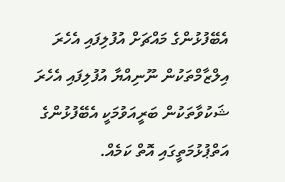އެބޭފުޅުންގެ މައްޗަށް އުފުލިފައި އެހެރަ އިލްޒާމްތަކުން ނޫނިއްޔާ އުފުލިފައި އެހެރަ ޝަކުވާތަކުން ބަރީއަވުމަކީ އެބޭފުޅުންގެ އަތްޕުޅުމަތީގައި އޮތް ކަމެއް.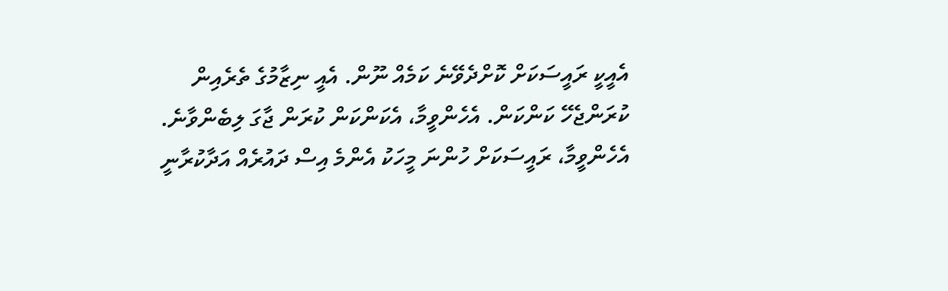އެއީކީ ރައީސަކަށް ކޮށްދެވޭނެ ކަމެއް ނޫން. އެއީ ނިޒާމުގެ ތެރެއިން ކުރަންޖެހޭ ކަންކަން. އެހެންވީމާ، އެކަންކަން ކުރަން ޖާގަ ލިބެންވާނެ. އެހެންވީމާ، ރައީސަކަށް ހުންނަ މީހަކު އެންމެ އިސް ދައުރެއް އަދާކުރާނީ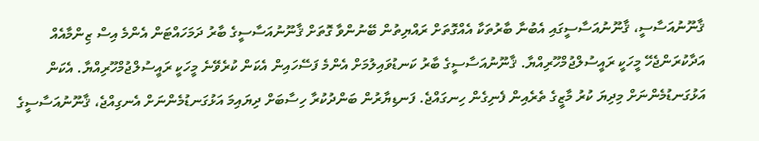ޤާނޫނުއަސާސީ، ޤާނޫނުއަސާސީގައި އެބުނާ ބާރުތަކާ އެއްގޮތަށް ރައްޔިތުން ބޭނުންވާ ގޮތަށް ޤާނޫނުއަސާސީގެ ބާރު ދަމަހައްޓަން އެންމެ އިސް ޒިންމާއެއް އަދާކުރަންޖެހޭ މީހަކީ ރައީސުލްޖުމްހޫރިއްޔާ. ޤާނޫނުއަސާސީގެ ބާރު ކަނޑުވައިލުމަށް އެންމެ ފަސޭހައިން އެކަން ކުރެވޭނެ މީހަކީ ރައީސުލްޖުމްހޫރިއްޔާ. އެކަން އަޅުގަނޑުމެންނަށް މިދިޔަ ކުރު މާޒީގެ ތެރެއިން ފެނިގެން ހިނގައްޖެ. ފަނޑިޔާރުން ބަންދުކުރާ ހިސާބަށް ދިޔައިމަ އަޅުގަނޑުމެންނަށް އެނގިއްޖެ، ޤާނޫނުއަސާސީގެ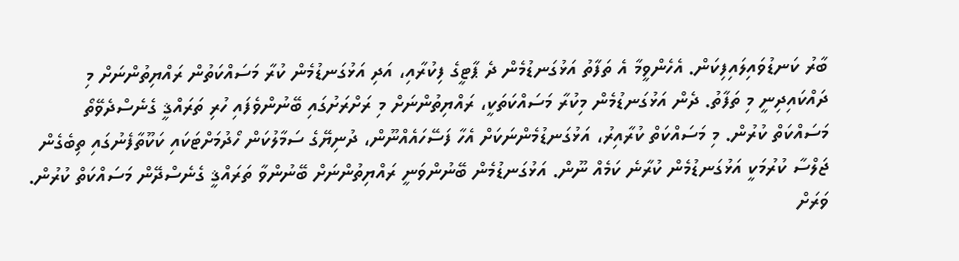ބާރު ކަނޑުވައިލައިފިކަން. އެހެންވީމާ އެ ތަފާތު އަޅުގަނޑުމެން ދެ ޕާޓީގެ ފިކުރާއި، އަދި އަޅުގަނޑުމެން ކުރާ މަސައްކަތުން ރައްޔިތުންނަށް މި ދައްކައިދިނީ މި ތަފާތު. ދެން އަޅުގަނޑުމެން މިކުރާ މަސައްކަތަކީ، ރައްޔިތުންނަށް މި ރަށްރަށުގައި ބޭނުންވެފައި ހުރި ތަރައްޤީ ގެނެސްދެވޭތޯ މަސައްކަތް ކުރުން. މި މަސައްކަތް ކުރާއިރު، އަޅުގަނޑުމެންނަކަށް އެހާ ފަސޭހައެއްނޫން، ދުނިޔޭގެ ސަމާލުކަން ހޯދުމަށްޓަކައި ކަކޫތާފެނުގައި ތިބެގެން ޖަލްސާ ކުރުމަކީ އަޅުގަނޑުމެން ކުރާނެ ކަމެއް ނޫން. އަޅުގަނޑުމެން ބޭނުންވަނީ ރައްޔިތުންނަށް ބޭނުންވާ ތަރައްޤީ ގެނެސްދޭން މަސައްކަތް ކުރުން.
ވަރަށް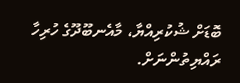ބޮޑަށް ޝުކުރިއްޔާ، މާއެނބޫދޫގެ ހުރިހާ ރައްޔިތުންނަށް.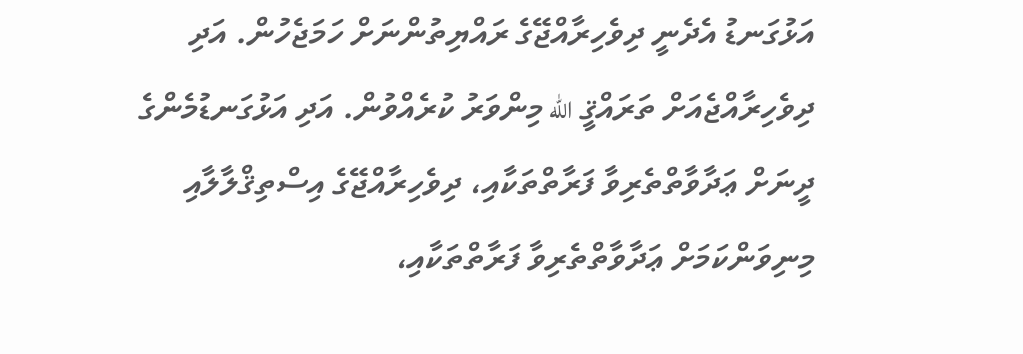އަޅުގަނޑު އެދެނީ ދިވެހިރާއްޖޭގެ ރައްޔިތުންނަށް ހަމަޖެހުން. އަދި ދިވެހިރާއްޖެއަށް ތަރައްޤީ الله މިންވަރު ކުރެއްވުން. އަދި އަޅުގަނޑުމެންގެ ދީނަށް ޢަދާވާތްތެރިވާ ފަރާތްތަކާއި، ދިވެހިރާއްޖޭގެ އިސްތިޤްލާލާއި މިނިވަންކަމަށް ޢަދާވާތްތެރިވާ ފަރާތްތަކާއި،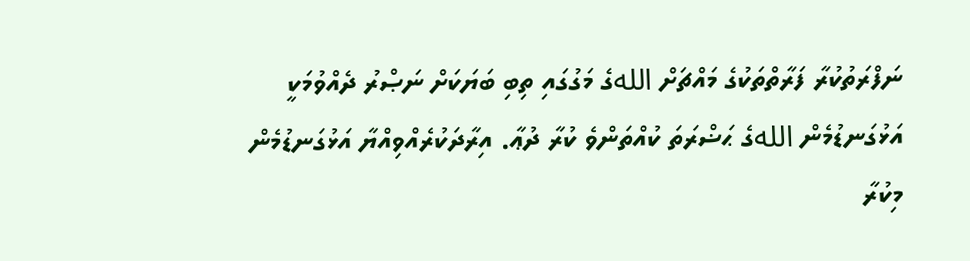ނަފްރަތުކުރާ ފަރާތްތަކުގެ މައްޗަށް اللهގެ މަގުގައި ތިބި ބަޔަކަށް ނަޞްރު ދެއްވުމަކީ އަޅުގަނޑުމެން اللهގެ ޙަޟްރަތަ ކުއްތަންވެ ކުރާ ދުޢާ. އިރާދަކުރެއްވިއްޔާ އަޅުގަނޑުމެން މިކުރާ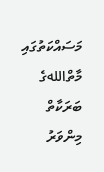މަސައްކަތުގައި މާތްاللهގެ ބަރަކާތް މިންވަރު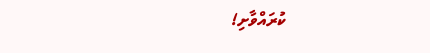ކުރައްވާށި!